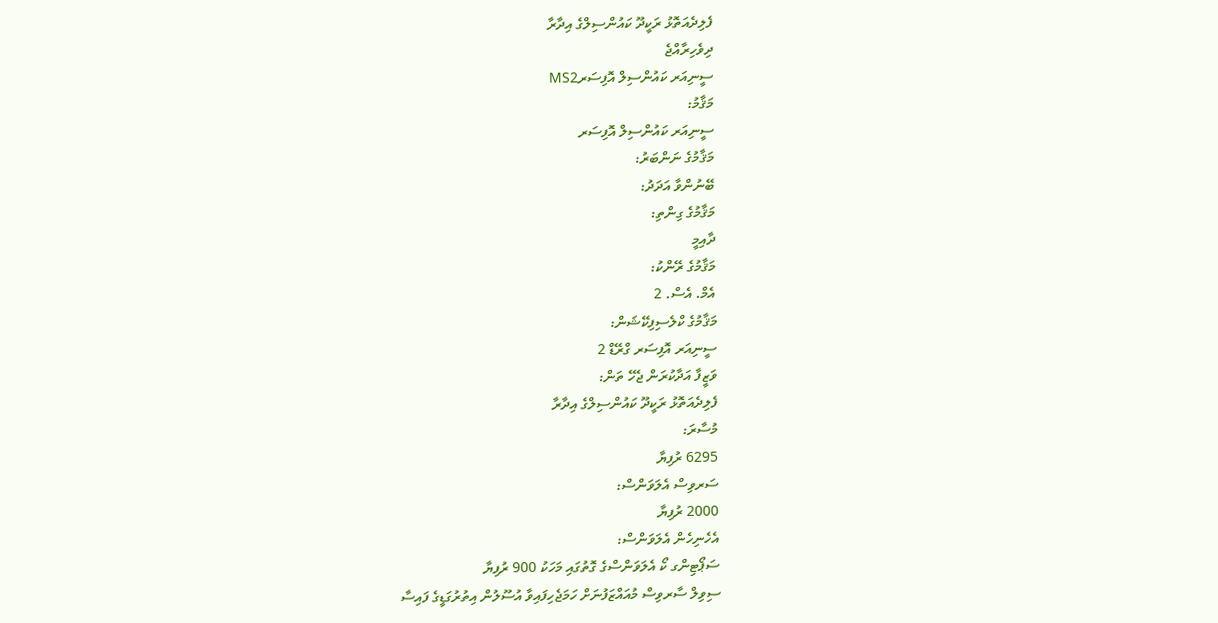ފެލިދެއަތޮޅު ރަކީދޫ ކައުންސިލްގެ އިދާރާ
ދިވެހިރާއްޖެ
ސީނިއަރ ކައުންސިލް އޮފިސަރMS2
މަޤާމު:
ސީނިއަރ ކައުންސިލް އޮފިސަރ
މަޤާމުގެ ނަންބަރު:
ބޭނުންވާ އަދަދު:
މަޤާމުގެ ގިންތި:
ދާއިމީ
މަޤާމުގެ ރޭންކު:
އެމް. އެސް. 2
މަޤާމުގެ ކްލެސިފިކޭޝަން:
ސީނިއަރ އޮފިސަރ ގްރޭޑް 2
ވަޒީފާ އަދާކުރަން ޖެހޭ ތަން:
ފެލިދެއަތޮޅު ރަކީދޫ ކައުންސިލްގެ އިދާރާ
މުސާރަ:
6295 ރުފިޔާ
ސަރވިސް އެލަވަންސް:
2000 ރުފިޔާ
އެހެނިހެން އެލަވަންސް:
ސަޕޯޓިންގ ކޯ އެލަވަންސްގެ ގޮތުގައި މަހަކު 900 ރުފިޔާ
ސިވިލް ސާރވިސް މުއައްޒަފުނަށް ހަމަޖެހިފައިވާ އުސޫލުން އިތުރުގަޑީގެ ފައިސާ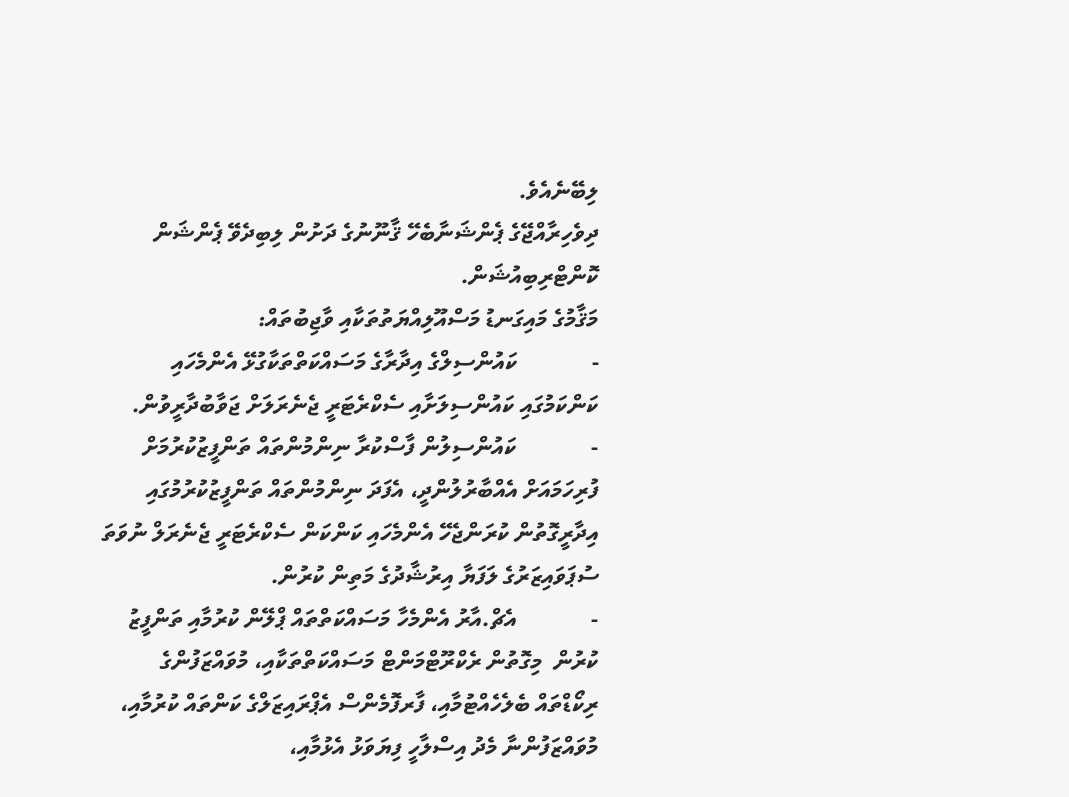ލިބޭނެއެވެ.
ދިވެހިރާއްޖޭގެ ޕެންޝަނާބެހޭ ޤާނޫނުގެ ދަށުން ލިބިދެވޭ ޕެންޝަން ކޮންޓްރިބިއުޝަން.
މަޤާމުގެ މައިގަނޑު މަސްއޫލިއްޔަތުތަކާއި ވާޖިބުތައް:
-             ކައުންސިލްގެ އިދާރާގެ މަސައްކަތްތަކާގުޅޭ އެންމެހައި ކަންކަމުގައި ކައުންސިލަށާއި ސެކްރެޓަރީ ޖެނެރަލަށް ޖަވާބުދާރީވުން.
-             ކައުންސިލުން ފާސްކުރާ ނިންމުންތައް ތަންފީޒުކުރުމަށް ފުރިހަމައަށް އެއްބާރުލުންދީ، އެފަދަ ނިންމުންތައް ތަންފީޒުކުރުމުގައި އިދާރީގޮތުން ކުރަންޖެހޭ އެންމެހައި ކަންކަން ސެކްރެޓަރީ ޖެނެރަލް ނުވަތަ ސުޕަވައިޒަރުގެ ލަފަޔާ އިރުޝާދުގެ މަތިން ކުރުން.
-             އެޗް.އާރު އެންމެހާ މަސައްކަތްތައް ޕްލޭން ކުރުމާއި ތަންފީޒު ކުރުން  މިގޮތުން ރެކްރޫޓްމަންޓް މަސައްކަތްތަކާއި، މުވައްޒަފުންގެ ރިކޯޑްތައް ބެލެހެއްޓުމާއި، ފާރފޮމެންސް އެޕްރައިޒަލްގެ ކަންތައް ކުރުމާއި، މުވައްޒަފުންނާ މެދު އިސްލާހީ ފިޔަވަޅު އެޅުމާއި،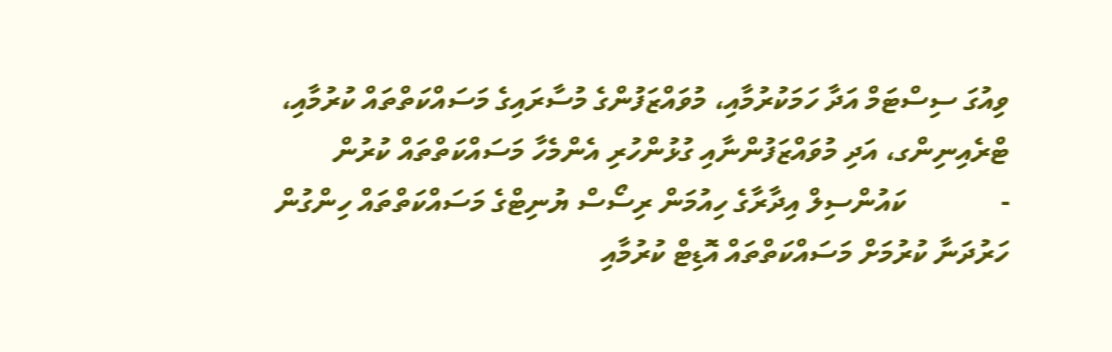ވިއުގަ ސިސްޓަމް އަދާ ހަމަކުރުމާއި، މުވައްޒަފުންގެ މުސާރައިގެ މަސައްކަތްތައް ކުރުމާއި، ޓްރެއިނިންގ، އަދި މުވައްޒަފުންނާއި ގުޅުންހުރި އެންމެހާ މަސައްކަތްތައް ކުރުން
-             ކައުންސިލް އިދާރާގެ ހިއުމަން ރިސޯސް ޔުނިޓްގެ މަސައްކަތްތައް ހިންގުން ހަރުދަނާ ކުރުމަށް މަސައްކަތްތައް އޮޑިޓް ކުރުމާއި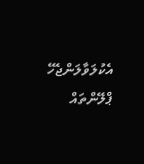އެކުލަވާލަންޖެހޭ ޕްލޭންތައް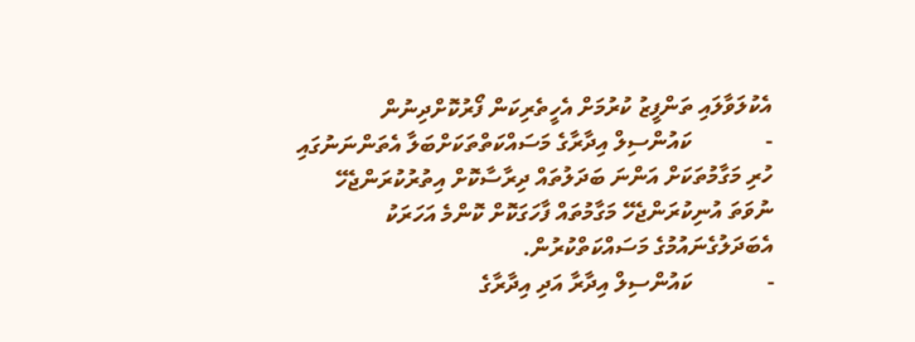އެކުލަވާލައި ތަންފީޒު ކުރުމަށް އެހީތެރިކަން ފޯރުކޮށްދިނުން
-             ކައުންސިލް އިދާރާގެ މަސައްކަތްތަކަށްބަލާ އެތަންނަނުގައި ހުރި މަގާމުތަކަށް އަންނަ ބަދަލުތައް ދިރާސާކޮށް އިތުރުކުރަންޖެހޭ ނުވަތަ އުނިކުރަންޖެހޭ މަގާމުތައް ފާހަގަކޮށް ކޮންމެ އަހަރަކު އެބަދަލުގެނައުމުގެ މަސައްކަތްކުރުން.
-             ކައުންސިލް އިދާރާ އަދި އިދާރާގެ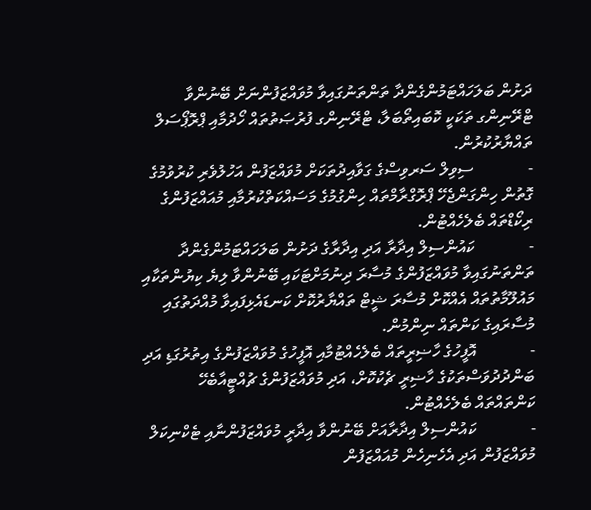ދަށުން ބަލަހައްޓަމުންގެންދާ ތަންތަނުގައިވާ މުވައްޒަފުންނަށް ބޭނުންވާ ޓްރޭނިންގ ތަކަކީ ކޮބައިތޯބަލާ، ޓްރޭނިންގ ފުރުޞަތުތައް ހޯދުމާއި ޕްރޮޕޯސަލް ތައްޔާރުކުރުން.
-             ސިވިލް ސަރވިސްގެ ގަވާއިދުތަކަށް މުވައްޒަފުން އަހުލުވެރި ކުރުވުމުގެ ގޮތުން ހިންގަންޖެހޭ ޕްރޮގްރާމްތައް ހިންގުމުގެ މަސައްކަތްކުރުމާއި މުއައްޒަފުންގެ ރިކޯޑްތައް ބެލެހެއްޓުން.
-             ކައުންސިލް އިދާރާ އަދި އިދާރާގެ ދަށުން ބަލަހައްޓަމުންގެންދާ ތަންތަނުގައިވާ މުވައްޒަފުންގެ މުސާރަ ދިނުމަށްޓަކައި ބޭނުންވާ ލިޔެ ކިޔުންތަކާއި މައުލޫމާތުތައް އެއްކޮށް މުސާރަ ޝީޓް ތައްޔާރުކޮށް ކަނޑައެޅިފައިވާ މުއްދަތުގައި މުސާރައިގެ ކަންތައް ނިންމުން.
-             އޮފީހުގެ ހާޟިރީތައް ބެލެހެއްޓުމާއި އޮފީހުގެ މުވައްޒަފުންގެ އިތުރުގަޑި އަދި ބަންދުދުވަސްތަކުގެ ހާޟިރީ ޗެކުކޮށް، އަދި މުވައްޒަފުންގެ ޗުއްޓީއާބެހޭ ކަންތައްތައް ބެލެހެއްޓުން.
-             ކައުންސިލް އިދާރާއަށް ބޭނުންވާ އިދާރީ މުވައްޒަފުންނާއި ޓެކްނިކަލް މުވައްޒަފުން އަދި އެހެނިހެން މުއައްޒަފުން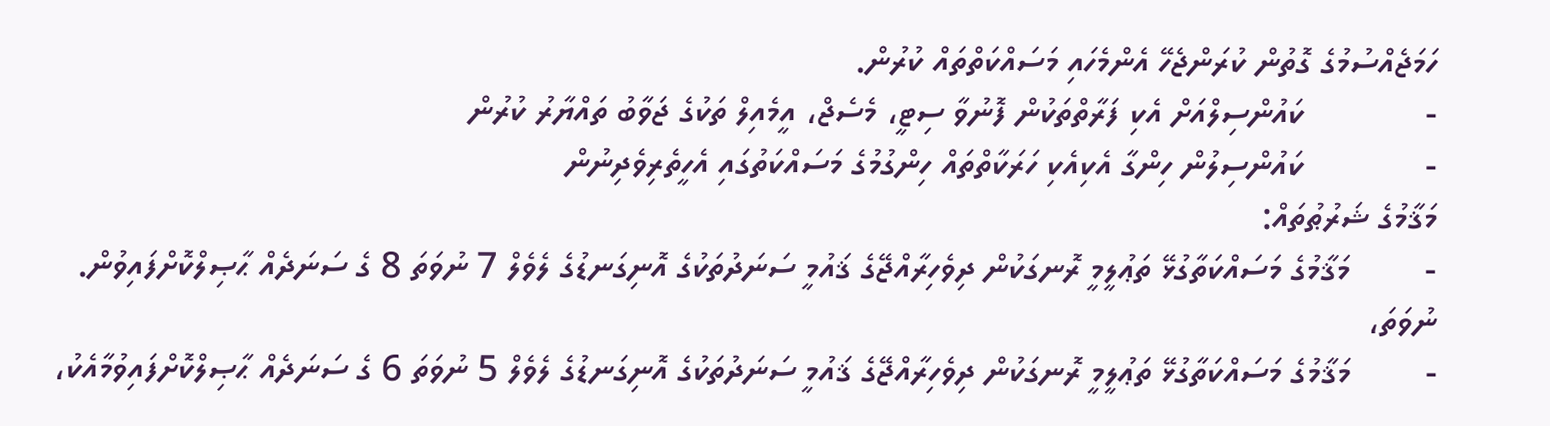ހަމަޖެއްސުމުގެ ގޮތުން ކުރަންޖެހޭ އެންމެހައި މަސައްކަތްތައް ކުރުން.
-             ކައުންސިލްއަށް އެކި ފަރާތްތަކުން ފޮނުވާ ސިޓީ، މެސެޖް، އީމެއިލް ތަކުގެ ޖަވާބު ތައްޔާރު ކުރުން
-             ކައުންސިލުން ހިންގާ އެކިއެކި ހަރަކާތްތައް ހިންގުމުގެ މަސައްކަތުގައި އެހީތެރިވެދިނުން
މަޤާމުގެ ޝަރުޠުތައް:
-        މަޤާމުގެ މަސައްކަތާގުޅޭ ތަޢުލީމީ ރޮނގަކުން ދިވެހިރާއްޖޭގެ ޤައުމީ ސަނަދުތަކުގެ އޮނިގަނޑުގެ ލެވެލް 7 ނުވަތަ 8 ގެ ސަނަދެއް ޙާޞިލްކޮށްފައިވުން. ނުވަތަ،
-        މަޤާމުގެ މަސައްކަތާގުޅޭ ތަޢުލީމީ ރޮނގަކުން ދިވެހިރާއްޖޭގެ ޤައުމީ ސަނަދުތަކުގެ އޮނިގަނޑުގެ ލެވެލް 5 ނުވަތަ 6 ގެ ސަނަދެއް ޙާޞިލްކޮށްފައިވުމާއެކު،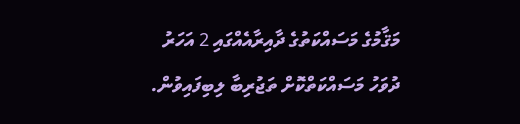މަޤާމުގެ މަސައްކަތުގެ ދާއިރާއެއްގައި 2 އަހަރު ދުވަހު މަސައްކަތްކޮށް ތަޖުރިބާ ލިބިފައިވުން.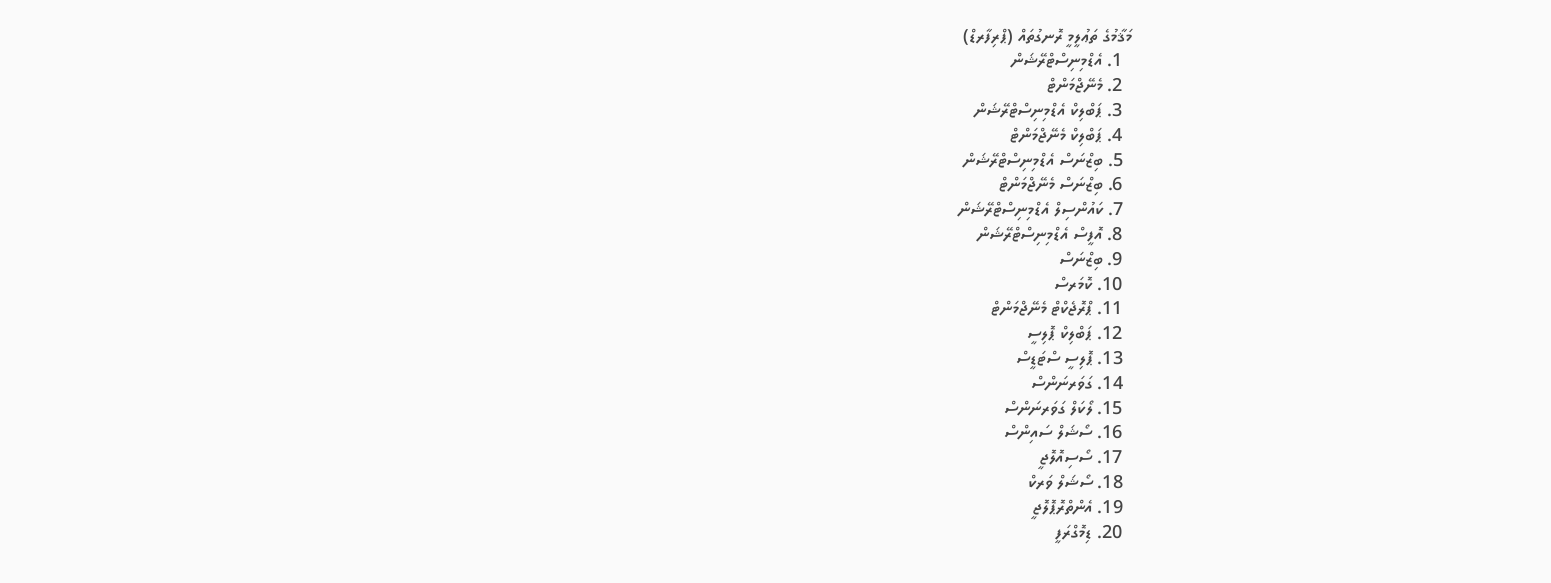މަޤާމުގެ ތަޢުލީމީ ރޮނގުތައް (ޕްރިފާރޑް)
  1. އެޑްމިނިސްޓްރޭޝަން
  2. މެނޭޖްމަންޓް
  3. ޕަބްލިކް އެޑްމިނިސްޓްރޭޝަން
  4. ޕަބްލިކް މެނޭޖްމަންޓް
  5. ބިޒްނަސް އެޑްމިނިސްޓްރޭޝަން
  6. ބިޒްނަސް މެނޭޖްމަންޓް
  7. ކައުންސިލް އެޑްމިނިސްޓްރޭޝަން
  8. އޮފީސް އެޑްމިނިސްޓްރޭޝަން
  9. ބިޒްނަސް
  10. ކޮމަރސް
  11. ޕްރޮޖެކްޓް މެނޭޖްމަންޓް
  12. ޕަބްލިކް ޕޮލިސީ
  13. ޕޮލިސީ ސްޓަޑީސް
  14. ގަވަރނަންސް
  15. ލޯކަލް ގަވަރނަންސް
  16. ސޯޝަލް ސައިންސް
  17. ސޯސިއޮލޮޖީ
  18. ސޯޝަލް ވަރކް
  19. އެންތްރޮޕޮލޮޖީ
  20. ޑިމޮގްރަފީ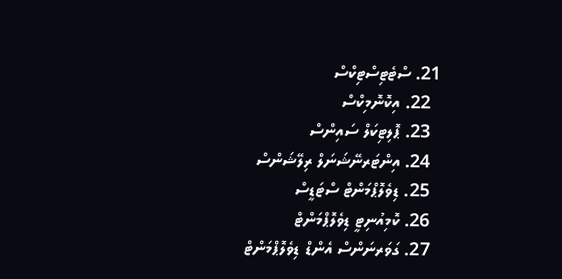21. ސްޓެޓިސްޓިކްސް
  22. އިކޮނޮމިކްސް
  23. ޕޮލިޓިކަލް ސައިންސް
  24. އިންޓަރނޭޝަނަލް ރިލޭޝަންސް
  25. ޑިވެލޮޕްމަންޓް ސްޓަޑީސް
  26. ކޮމިއުނިޓީ ޑިވެލޮޕްމަންޓް
  27. ގަވަރނަންސް އެންޑް ޑިވެލޮޕްމަންޓް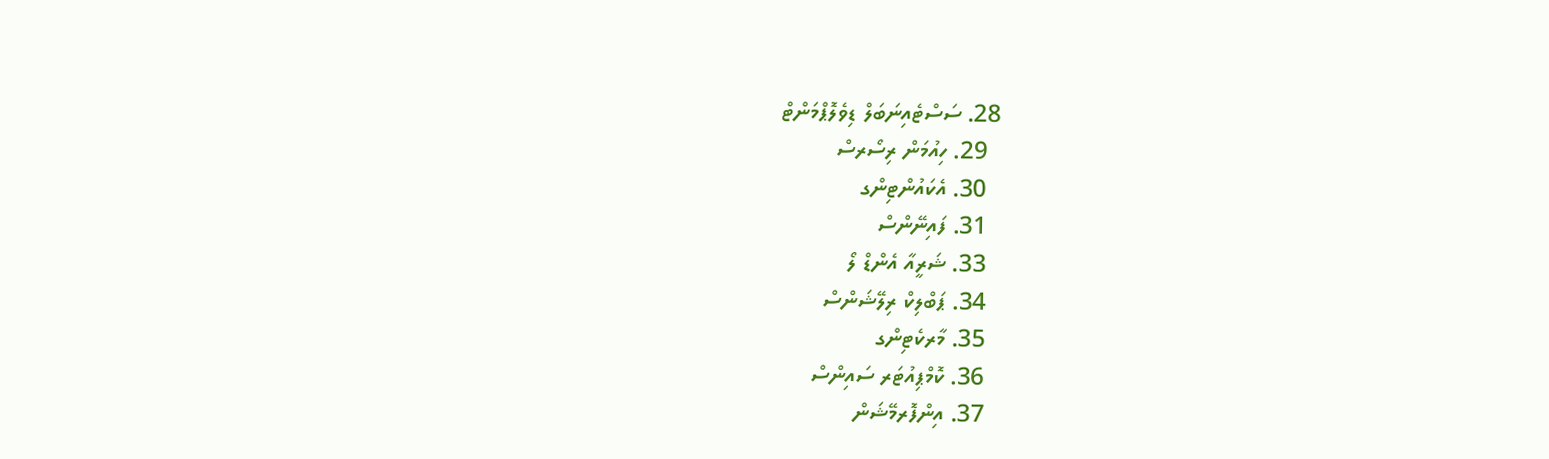28. ސަސްޓެއިނަބަލް ޑިވެލޮޕްމަންޓް
  29. ހިއުމަން ރިސޯރސް
  30. އެކައުންޓިންގ
  31. ފައިނޭންސް
  33. ޝަރީއާ އެންޑް ލޯ
  34. ޕަބްލިކް ރިލޭޝަންސް
  35. މާރކެޓިންގ
  36. ކޮމްޕިއުޓަރ ސައިންސް
  37. އިންފޮރމޭޝަން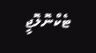ޓެކްނޮލޮޖީ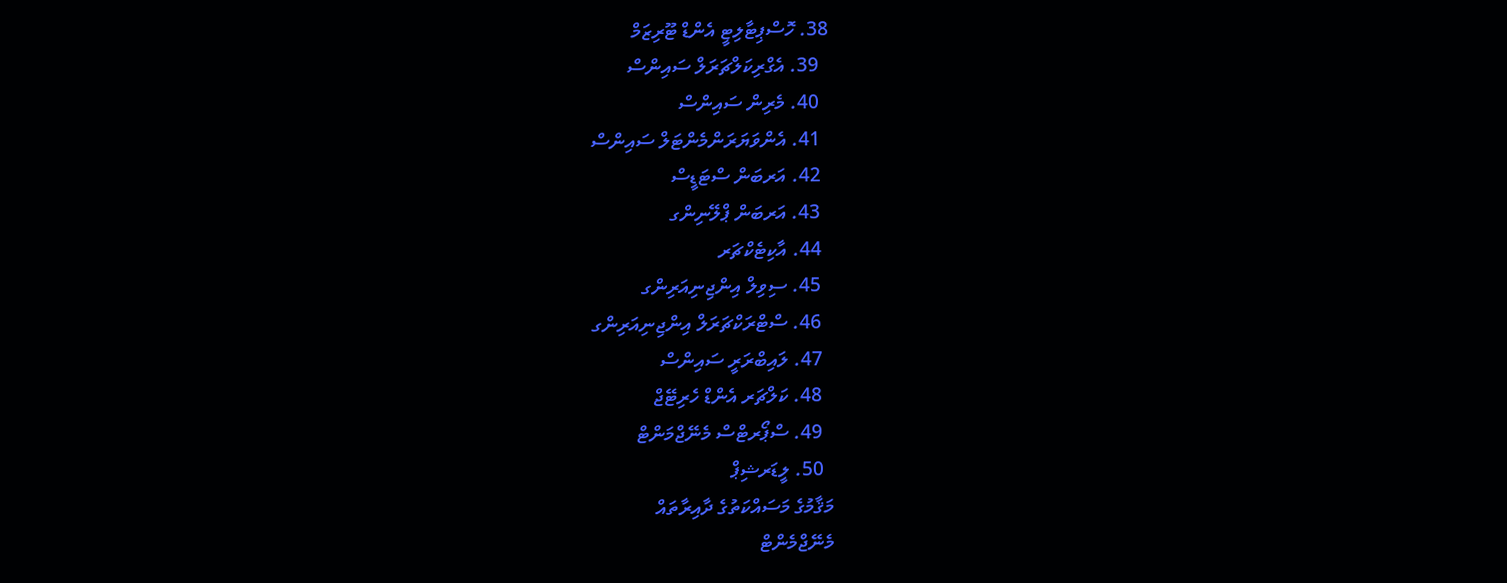38. ހޮސްޕިޓާލިޓީ އެންޑް ޓޫރިޒަމް
  39. އެގްރިކަލްޗަރަލް ސައިންސް
  40. މެރިން ސައިންސް
  41. އެންވަޔަރަންމެންޓަލް ސައިންސް
  42. އަރބަން ސްޓަޑީސް
  43. އަރބަން ޕްލޭނިންގ
  44. އާކިޓެކްޗަރ
  45. ސިވިލް އިންޖިނިއަރިންގ
  46. ސްޓްރަކްޗަރަލް އިންޖިނިއަރިންގ
  47. ލައިބްރަރީ ސައިންސް
  48. ކަލްޗަރ އެންޑް ހެރިޓޭޖް
  49. ސްޕޯރޓްސް މެނޭޖްމަންޓް
  50. ލީޑަރޝިޕް
މަޤާމުގެ މަސައްކަތުގެ ދާއިރާތައް
މެނޭޖްމެންޓް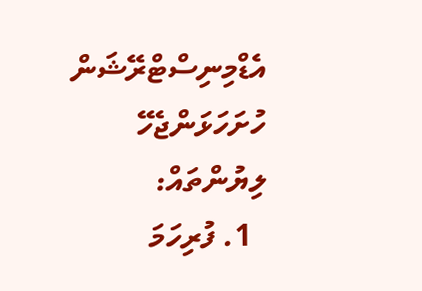އެޑްމިނިސްޓްރޭޝަން
ހުށަހަޅަންޖެހޭ ލިޔުންތައް:
  1. ފުރިހަމަ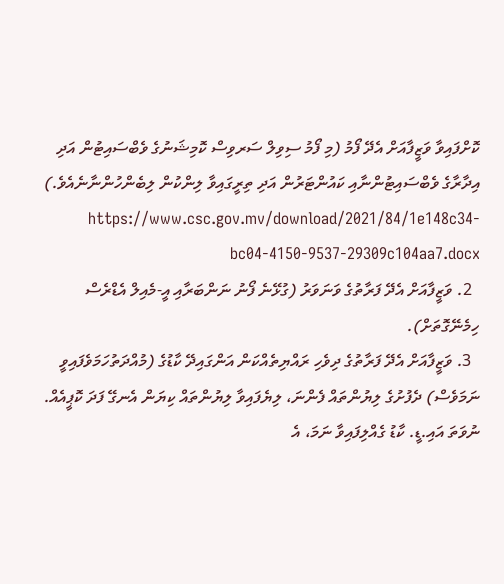ކޮށްފައިވާ ވަޒީފާއަށް އެދޭ ފޯމު (މި ފޯމު ސިވިލް ސަރވިސް ކޮމިޝަނުގެ ވެބްސައިޓުން އަދި އިދާރާގެ ވެބްސައިޓުންނާއި ކައުންޓަރުން އަދި ތިރީގައިވާ ލިންކުން ލިބެންހުންނާނެއެވެ.)  https://www.csc.gov.mv/download/2021/84/1e148c34-bc04-4150-9537-29309c104aa7.docx
  2. ވަޒީފާއަށް އެދޭ ފަރާތުގެ ވަނަވަރު (ގުޅޭނެ ފޯނު ނަންބަރާއި އީ-މެއިލް އެޑްރެސް ހިމެނޭގޮތަށް).
  3. ވަޒީފާއަށް އެދޭ ފަރާތުގެ ދިވެހި ރައްޔިތެއްކަން އަންގައިދޭ ކާޑުގެ (މުއްދަތުހަމަވެފައިވީ ނަމަވެސް) ދެފުށުގެ ލިޔުންތައް ފެންނަ، ލިޔެފައިވާ ލިޔުންތައް ކިޔަން އެނގޭ ފަދަ ކޮޕީއެއް. ނުވަތަ އައި.ޑީ. ކާޑު ގެއްލިފައިވާ ނަމަ، އެ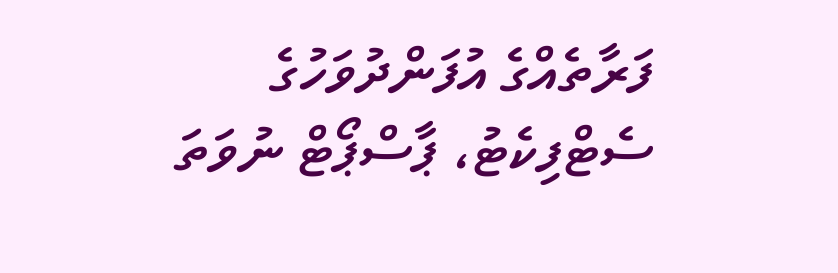ފަރާތެއްގެ އުފަންދުވަހުގެ ސެޓްފިކެޓު، ޕާސްޕޯޓް ނުވަތަ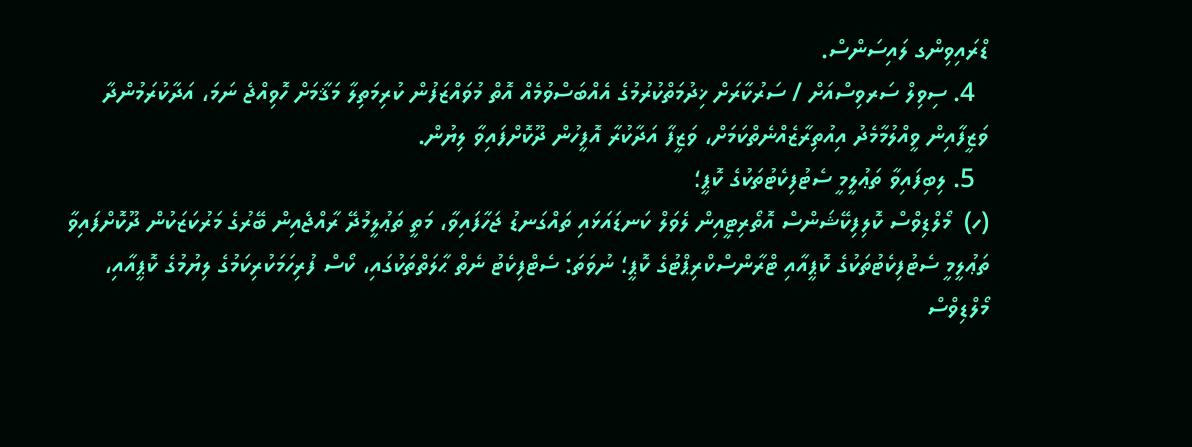ޑްރައިވިންގ ލައިސަންސް.
  4. ސިވިލް ސަރވިސްއަށް / ސަރުކާރަށް ޚިދުމަތްކުރުމުގެ އެއްބަސްވުމެއް އޮތް މުވައްޒަފުން ކުރިމަތިލާ މަޤާމަށް ހޮވިއްޖެ ނަމަ، އަދާކުރަމުންދާ ވަޒީފާއިން ވީއްލުމާމެދު އިއުތިރާޒެއްނެތްކަމަށް، ވަޒީފާ އަދާކުރާ އޮފީހުން ދޫކޮށްފައިވާ ލިޔުން.
  5. ލިބިފައިވާ ތަޢުލީމީ ސެޓުފިކެޓުތަކުގެ ކޮޕީ؛
(ހ)  މޯލްޑިވްސް ކޮލިފިކޭޝަންސް އޮތޯރިޓީއިން ލެވަލް ކަނޑައަޅައި ތައްގަނޑު ޖަހާފައިވާ، މަތީ ތަޢުލީމުދޭ ރާއްޖެއިން ބޭރުގެ މަރުކަޒަކުން ދޫކޮށްފައިވާ ތަޢުލީމީ ސެޓުފިކެޓުތަކުގެ ކޮޕީއާއި ޓްރާންސްކްރިޕްޓުގެ ކޮޕީ؛ ނުވަތަ: ސެޓްފިކެޓު ނެތް ޙާލަތްތަކުގައި، ކޯސް ފުރިހަމަކުރިކަމުގެ ލިޔުމުގެ ކޮޕީއާއި، މޯލްޑިވްސް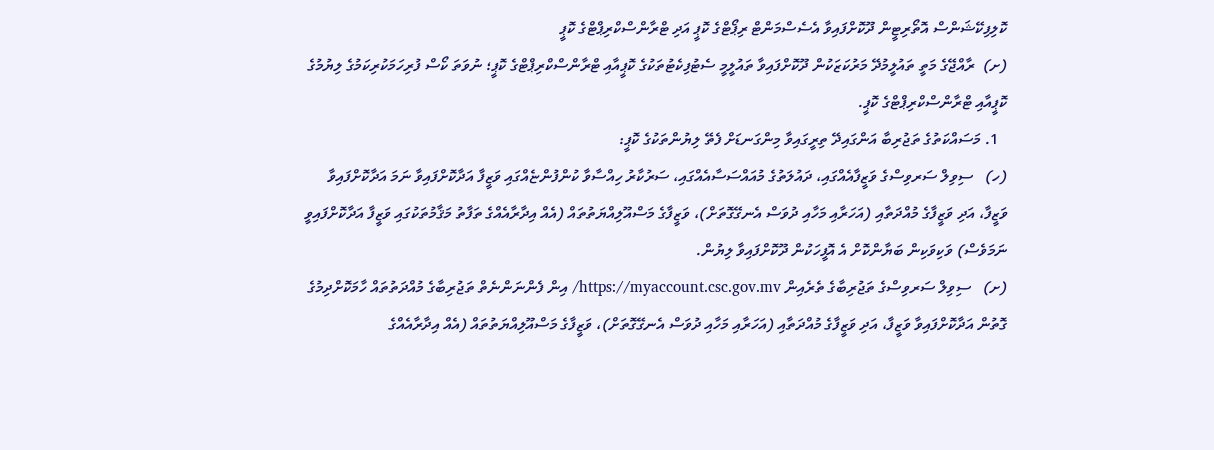ކޮލިފިކޭޝަންސް އޮތޯރިޓީން ދޫކޮށްފައިވާ އެސެސްމަންޓް ރިޕޯޓްގެ ކޮޕީ އަދި ޓްރާންސްކްރިޕްޓްގެ ކޮޕީ
(ށ)  ރާއްޖޭގެ މަތީ ތައުލީމުދޭ މަރުކަޒަކުން ދޫކޮށްފައިވާ ތައުލީމީ ސެޓުފިކެޓުތަކުގެ ކޮޕީއާއި ޓްރާންސްކްރިޕްޓްގެ ކޮޕީ؛ ނުވަތަ ކޯސް ފުރިހަމަކުރިކަމުގެ ލިޔުމުގެ ކޮޕީއާއި ޓްރާންސްކްރިޕްޓްގެ ކޮޕީ.
  1. މަސައްކަތުގެ ތަޖުރިބާ އަންގައިދޭ ތިރީގައިވާ މިންގަނޑަށް ފެތޭ ލިޔުންތަކުގެ ކޮޕީ:
(ހ)   ސިވިލް ސަރވިސްގެ ވަޒީފާއެއްގައި، ދައުލަތުގެ މުއައްސަސާއެއްގައި، ސަރުކާރު ހިއްސާވާ ކުންފުންޏެއްގައި ވަޒީފާ އަދާކޮށްފައިވާ ނަމަ އަދާކޮށްފައިވާ ވަޒީފާ، އަދި ވަޒީފާގެ މުއްދަތާއި (އަހަރާއި މަހާއި ދުވަސް އެނގޭގޮތަށް)، ވަޒީފާގެ މަސްއޫލިއްޔަތުތައް (އެއް އިދާރާއެއްގެ ތަފާތު މަޤާމުތަކުގައި ވަޒީފާ އަދާކޮށްފައިވީ ނަމަވެސް) ވަކިވަކިން ބަޔާންކޮށް އެ އޮފީހަކުން ދޫކޮށްފައިވާ ލިޔުން.
(ށ)   ސިވިލް ސަރވިސްގެ ތަޖުރިބާގެ ތެރެއިން https://myaccount.csc.gov.mv/ އިން ފެންނަންނެތް ތަޖުރިބާގެ މުއްދަތުތައް ހާމަކޮށްދިމުގެ ގޮތުން އަދާކޮށްފައިވާ ވަޒީފާ، އަދި ވަޒީފާގެ މުއްދަތާއި (އަހަރާއި މަހާއި ދުވަސް އެނގޭގޮތަށް)، ވަޒީފާގެ މަސްއޫލިއްޔަތުތައް (އެއް އިދާރާއެއްގެ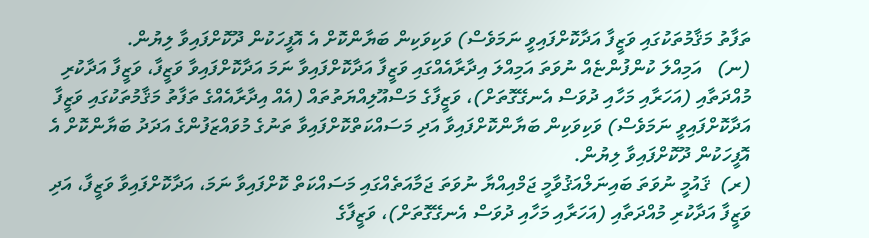ތަފާތު މަޤާމުތަކުގައި ވަޒީފާ އަދާކޮށްފައިވީ ނަމަވެސް) ވަކިވަކިން ބަޔާންކޮށް އެ އޮފީހަކުން ދޫކޮށްފައިވާ ލިޔުން.
(ނ)   އަމިއްލަ ކުންފުންޏެއް ނުވަތަ އަމިއްލަ އިދާރާއެއްގައި ވަޒީފާ އަދާކޮށްފައިވާ ނަމަ އަދާކޮށްފައިވާ ވަޒީފާ، ވަޒީފާ އަދާކުރި މުއްދަތާއި (އަހަރާއި މަހާއި ދުވަސް އެނގޭގޮތަށް)، ވަޒީފާގެ މަސްއޫލިއްޔަތުތައް (އެއް އިދާރާއެއްގެ ތަފާތު މަޤާމުތަކުގައި ވަޒީފާ އަދާކޮށްފައިވީ ނަމަވެސް) ވަކިވަކިން ބަޔާންކޮށްފައިވާ އަދި މަސައްކަތްކޮށްފައިވާ ތަނުގެ މުވައްޒަފުންގެ އަދަދު ބަޔާންކޮށް އެ އޮފީހަކުން ދޫކޮށްފައިވާ ލިޔުން.
(ރ)  ޤައުމީ ނުވަތަ ބައިނަލްއަޤުވާމީ ޖަމްއިއްޔާ ނުވަތަ ޖަމާއަތެއްގައި މަސައްކަތް ކޮށްފައިވާ ނަމަ، އަދާކޮށްފައިވާ ވަޒީފާ، އަދި ވަޒީފާ އަދާކުރި މުއްދަތާއި (އަހަރާއި މަހާއި ދުވަސް އެނގޭގޮތަށް)، ވަޒީފާގެ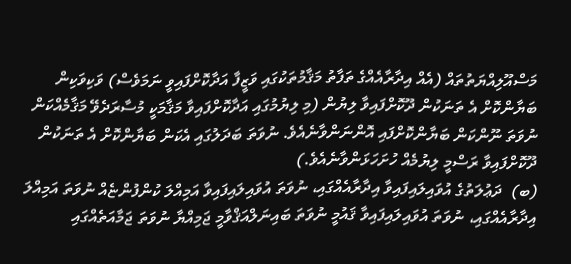މަސްއޫލިއްޔަތުތައް (އެއް އިދާރާއެއްގެ ތަފާތު މަޤާމުތަކުގައި ވަޒީފާ އަދާކޮށްފައިވީ ނަމަވެސް) ވަކިވަކިން ބަޔާންކޮށް އެ ތަނަކުން ދޫކޮށްފައިވާ ލިޔުން (މި ލިޔުމުގައި އަދާކޮށްފައިވާ މަޤާމަކީ މުސާރަދެވޭ މަޤާމެއްކަން ނުވަތަ ނޫންކަން ބަޔާންކޮށްފައި އޮންނަންވާނެއެވެ. ނުވަތަ ބަދަލުގައި އެކަން ބަޔާންކޮށް އެ ތަނަކުން ދޫކޮށްފައިވާ ރަސްމީ ލިޔުމެއް ހުށަހަޅަންވާނެއެވެ.)
(ބ)  ދަޢުލަތުގެ އުވައިލައިފައިވާ އިދާރާއެއްގައި، ނުވަތަ އުވައިލައިފައިވާ އަމިއްލަ ކުންފުންޏެއް ނުވަތަ އަމިއްލަ އިދާރާއެއްގައި، ނުވަތަ އުވައިލައިފައިވާ ޤައުމީ ނުވަތަ ބައިނަލްއަޤްވާމީ ޖަމިއްޔާ ނުވަތަ ޖަމާއަތެއްގައި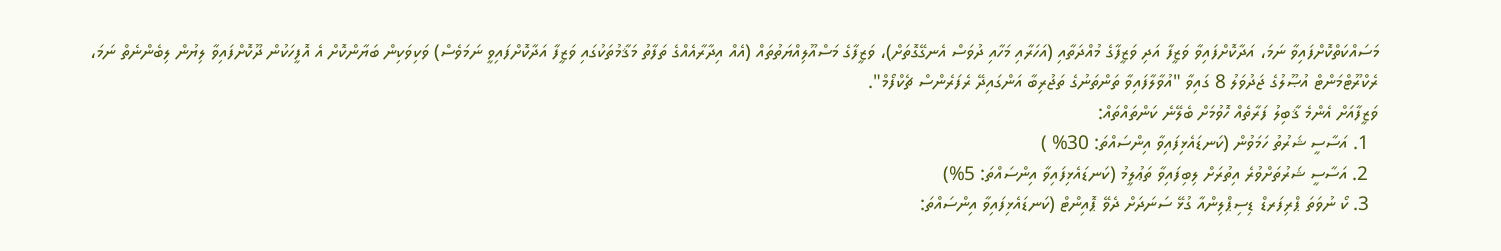މަސައްކަތްކޮށްފައިވާ ނަމަ، އަދާކޮށްފައިވާ ވަޒީފާ އަދި ވަޒީފާގެ މުއްދަތާއި (އަހަރާއި މަހާއި ދުވަސް އެނގޭގޮތަށް)، ވަޒީފާގެ މަސްއޫލިއްޔަތުތައް (އެއް އިދާރާއެއްގެ ތަފާތު މަޤާމުތަކުގައި ވަޒީފާ އަދާކޮށްފައިވީ ނަމަވެސް) ވަކިވަކިން ބަޔާންކޮށް އެ އޮފީހަކުން ދޫކޮށްފައިވާ ލިޔުން ލިބެންނެތް ނަމަ، ރެކްރޫޓްމަންޓް އުޞޫލުގެ ޖަދުވަލު 8 ގައިވާ "އުވާލާފައިވާ ތަންތަނުގެ ތަޖުރިބާ އަންގައިދޭ ރެފަރެންސް ޗެކްފޯމް".
ވަޒީފާއަށް އެންމެ ޤާބިލު ފަރާތެއް ހޮވުމަށް ބެލޭނެ ކަންތައްތައް:
  1. އަސާސީ ޝަރުތު ހަމަވުން (ކަނޑައެޅިފައިވާ އިންސައްތަ: 30% )
  2. އަސާސީ ޝަރުތަށްވުރެ އިތުރަށް ލިބިފައިވާ ތަޢުލީމު (ކަނޑައެޅިފައިވާ އިންސައްތަ: 5%)
  3. ކޯ ނުވަތަ ޕްރިފަރޑް ޑިސިޕްލިންއާ ގުޅޭ ސަނަދަށް ދެވޭ ޕޮއިންޓް (ކަނޑައެޅިފައިވާ އިންސައްތަ: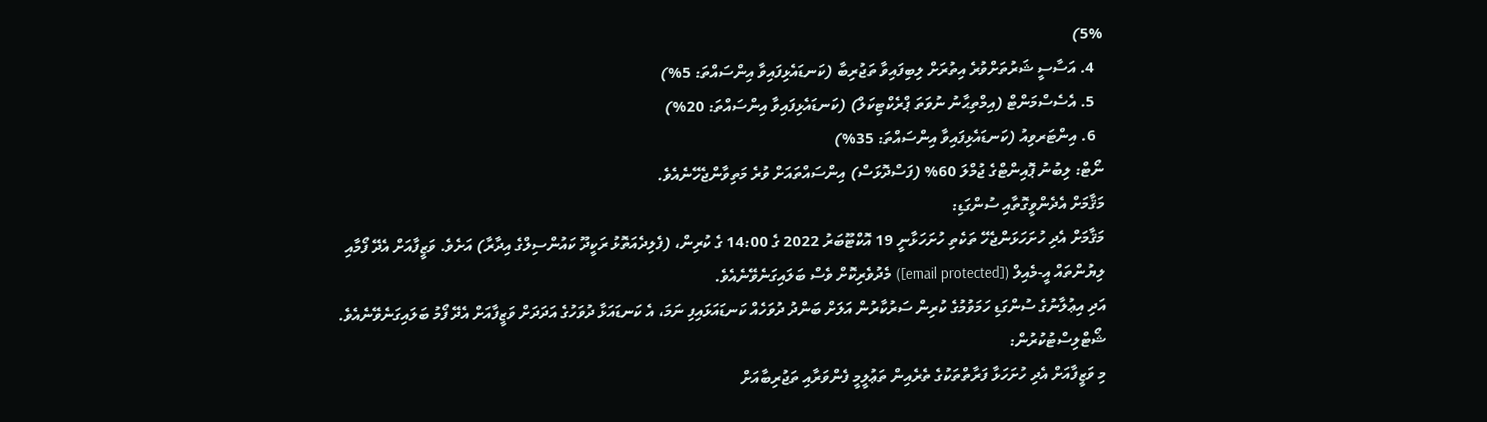5%)
  4. އަސާސީ ޝަރުތަށްވުރެ އިތުރަށް ލިބިފައިވާ ތަޖުރިބާ (ކަނޑައެޅިފައިވާ އިންސައްތަ: 5%)
  5. އެސެސްމަންޓް (އިމްތިޙާނު ނުވަތަ ޕްރެކްޓިކަލް) (ކަނޑައެޅިފައިވާ އިންސައްތަ: 20%)
  6. އިންޓަރވިއު (ކަނޑައެޅިފައިވާ އިންސައްތަ: 35%)
ނޯޓް: ލިބުނު ޕޮއިންޓްގެ ޖުމްލަ 60% (ފަސްދޮޅަސް) އިންސައްތައަށް ވުރެ މަތިވާންޖެހޭނެއެވެ.
މަޤާމަށް އެދެންވީގޮތާއި ސުންގަޑި:
މަޤާމަށް އެދި ހުށަހަޅަންޖެހޭ ތަކެތި ހުށަހަޅާނީ 19 އޮކްޓޫބަރު 2022 ގެ 14:00 ގެ ކުރިން، (ފެލިދެއަތޮޅު ރަކީދޫ ކައުންސިލްގެ އިދާރާ) އަށެވެ. ވަޒީފާއަށް އެދޭ ފޯމާއި ލިޔުންތައް އީ-މެއިލް ([email protected]) މެދުވެރިކޮށް ވެސް ބަލައިގަނެވޭނެއެވެ.
އަދި އިޢުލާނުގެ ސުންގަޑި ހަމަވުމުގެ ކުރިން ސަރުކާރުން އަލަށް ބަންދު ދުވަހެއް ކަނޑައަޅައިފި ނަމަ، އެ ކަނޑައަޅާ ދުވަހުގެ އަދަދަށް ވަޒީފާއަށް އެދޭ ފޯމު ބަލައިގަނެވޭނެއެވެ.
ޝޯޓްލިސްޓުކުރުން:
މި ވަޒީފާއަށް އެދި ހުށަހަޅާ ފަރާތްތަކުގެ ތެރެއިން ތަޢުލީމީ ފެންވަރާއި ތަޖުރިބާއަށް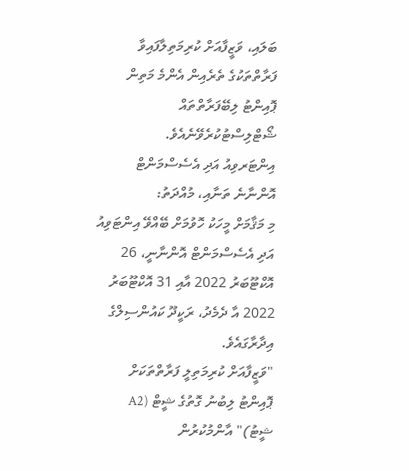ބަލައި، ވަޒީފާއަށް ކުރިމަތިލާފައިވާ ފަރާތްތަކުގެ ތެރެއިން އެންމެ މަތިން ޕޮއިންޓު ލިބޭފަރާތްތައް ޝޯޓްލިސްޓުކުރެވޭނެއެވެ.
އިންޓަރވިއު އަދި އެސެސްމަންޓް އޮންނާނެ ތަނާއި، މުއްދަތު:
މި މަޤާމަށް މީހަކު ހޮވުމަށް ބޭއްވޭ އިންޓަވިއު އަދި އެސެސްމަންޓް އޮންނާނީ، 26 އޮކްޓޫބަރު 2022 އާއި 31 އޮކްޓޫބަރު 2022 އާ ދެމެދު، ރަކީދޫ ކައުންސިލްގެ އިދާރާގައެވެ.
"ވަޒީފާއަށް ކުރިމަތިލީ ފަރާތްތަކަށް ޕޮއިންޓު ލިބުނު ގޮތުގެ ޝީޓް (A2 ޝީޓު)" އާންމުކުރުން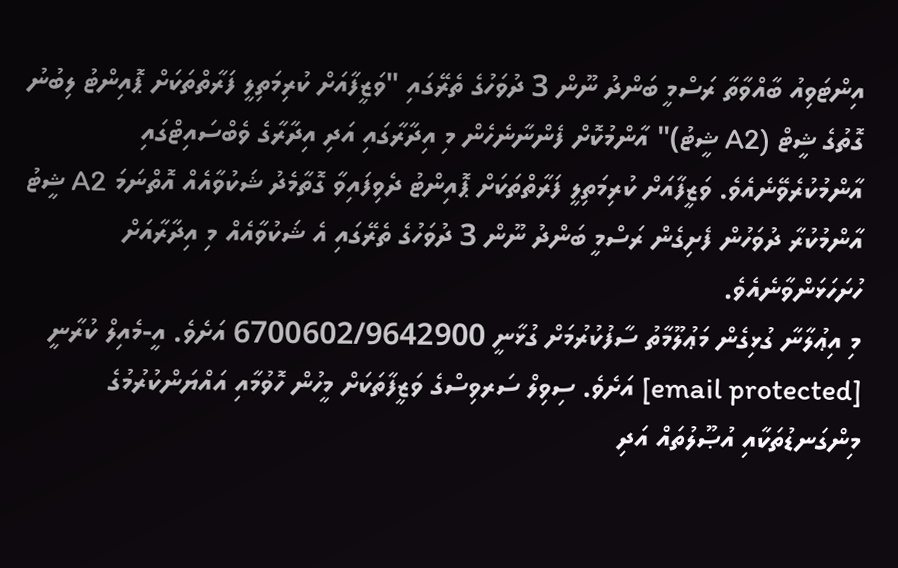އިންޓަވިއު ބާއްވާތާ ރަސްމީ ބަންދު ނޫން 3 ދުވަހުގެ ތެރޭގައި "ވަޒީފާއަށް ކުރިމަތިލީ ފަރާތްތަކަށް ޕޮއިންޓު ލިބުނު ގޮތުގެ ޝީޓް (A2 ޝީޓު)" އާންމުކޮށް ފެންނާނެހެން މި އިދާރާގައި އަދި އިދާރާގެ ވެބްސައިޓްގައި އާންމުކުރެވޭނެއެވެ. ވަޒީފާއަށް ކުރިމަތިލީ ފަރާތްތަކަށް ޕޮއިންޓު ދެވިފައިވާ ގޮތާމެދު ޝަކުވާއެއް އޮތްނަމަ A2 ޝީޓު އާންމުކުރާ ދުވަހުން ފެށިގެން ރަސްމީ ބަންދު ނޫން 3 ދުވަހުގެ ތެރޭގައި އެ ޝަކުވާއެއް މި އިދާރާއަށް ހުށަހަޅަންވާނެއެވެ.
މި އިޢުލާނާ ގުޅިގެން މަޢުލޫމާތު ސާފުކުރުމަށް ގުޅާނީ 6700602/9642900 އަށެވެ. އީ-މެއިލް ކުރާނީ [email protected] އަށެވެ. ސިވިލް ސަރވިސްގެ ވަޒީފާތަކަށް މީހުން ހޮވުމާއި އައްޔަންކުރުމުގެ މިންގަނޑުތަކާއި އުޞޫލުތައް އަދި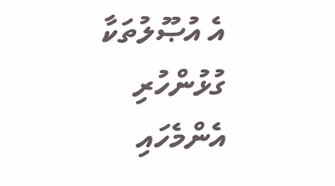އެ އުޞޫލުތަކާ ގުޅުންހުރި އެންމެހައި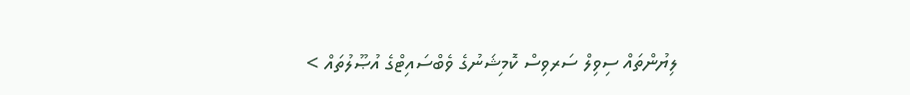ލިޔުންތައް ސިވިލް ސަރވިސް ކޮމިޝަނުގެ ވެބްސައިޓްގެ އުޞޫލުތައް >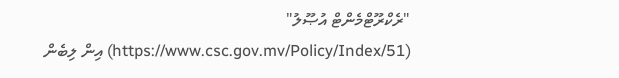"ރެކްރޫޓްމެންޓް އުޞޫލު" (https://www.csc.gov.mv/Policy/Index/51) އިން ލިބެން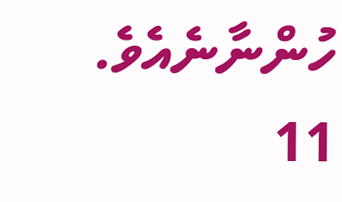ހުންނާނެއެވެ.
11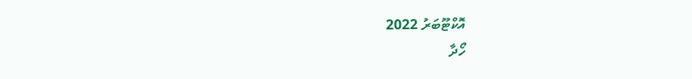އޮކްޓޫބަރު 2022
ހޯދާ